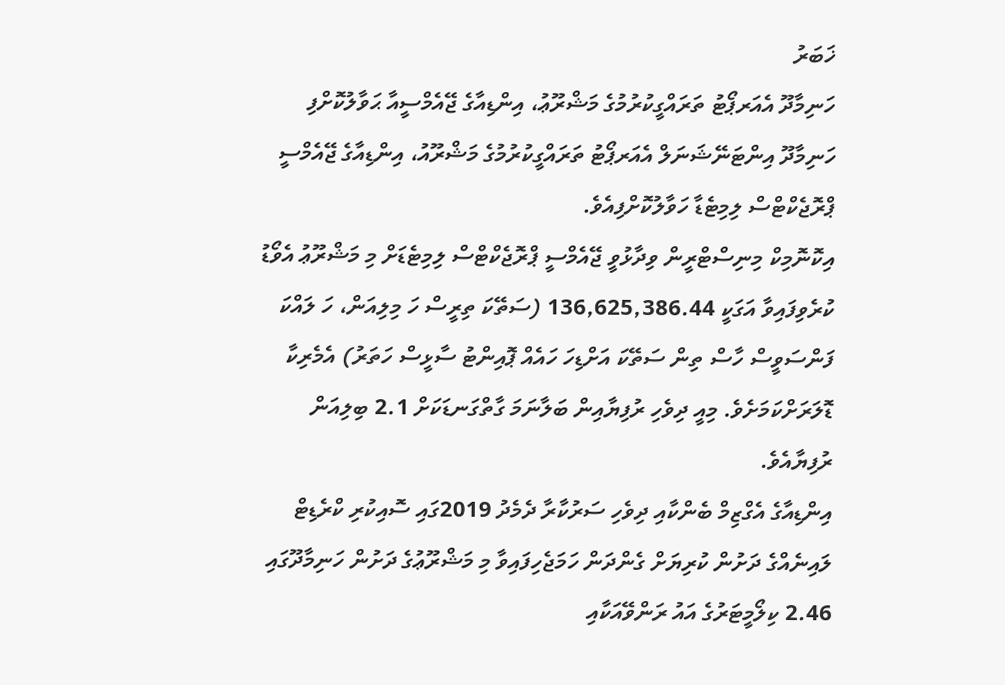ޚަބަރު
ހަނިމާދޫ އެއަރޕޯޓު ތަރައްގީކުރުމުގެ މަޝްރޫޢު، އިންޑިއާގެ ޖޭއެމްސީއާ ޙަވާލުކޮށްފި
ހަނިމާދޫ އިންޓަނޭޝަނަލް އެއަރޕޯޓު ތަރައްގީކުރުމުގެ މަޝްރޫއު، އިންޑިއާގެ ޖޭއެމްސީ ޕްރޮޖެކްޓްސް ލިމިޓެޑާ ހަވާލުކޮށްފިއެވެ.
އިކޮނޮމިކް މިނިސްޓްރީން ވިދާޅުވީ ޖޭއެމްސީ ޕްރޮޖެކްޓްސް ލިމިޓެޑަށް މި މަޝްރޫޢު އެވޯޑު ކުރެވިފައިވާ އަގަކީ 136,625,386.44 (ސަތޭކަ ތިރީސް ހަ މިލިއަން، ހަ ލައްކަ ފަންސަވީސް ހާސް ތިން ސަތޭކަ އަށްޑިހަ ހައެއް ޕޮއިންޓު ސާޅީސް ހަތަރު) އެމެރިކާ ޑޮލަރަށްކަމަށެވެ. މިއީ ދިވެހި ރުފިޔާއިން ބަލާނަމަ ގާތްގަނޑަކަށް 2.1 ބިލިއަން ރުފިޔާއެވެ.
އިންޑިއާގެ އެގްޒިމް ބެންކާއި ދިވެހި ސަރުކާރާ ދެމެދު 2019ގައި ސޮއިކުރި ކްރެޑިޓް ލައިނެއްގެ ދަށުން ކުރިޔަށް ގެންދަން ހަމަޖެހިފައިވާ މި މަޝްރޫޢުގެ ދަށުން ހަނިމާދޫގައި 2.46 ކިލޯމީޓަރުގެ އައު ރަންވޭއަކާއި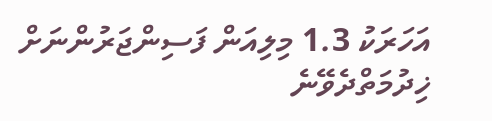އަހަރަކު 1.3 މިލިއަން ފަސިންޖަރުންނަށް ޚިދުމަތްދެވޭނެ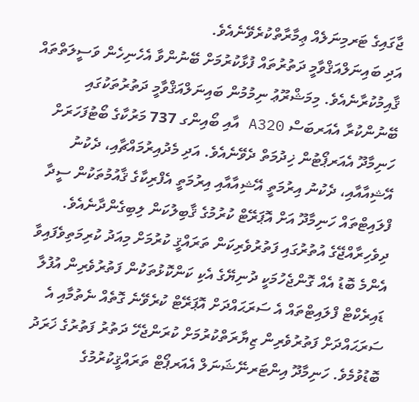ޖާގައިގެ ޓަރމިނަލެއް ޢިމާރާތްކުރެވޭނެއެވެ.
އަދި ބައިނަލްއަޤްވާމީ ދަތުރުތައް ފުޅާކުރުމަށް ބޭނުންވާ އެހެނިހެން ވަސީލަތްތައް ޤާއިމުކުރާނެއެވެ. މިމަޝްރޫޢު ނިމުމުން ބައިނަލްއަޤްވާމީ ދަތުރުތަކުގައި ބޭނުންކުރާ އެއަރބަސް A320 އާއި ބޯއިންގ 737 މަރުކާގެ ބޯޓުފަހަރަށް ހަނިމާދޫ އެއަރޕޯޓުން ޚިދުމަތް ދެވޭނެއެވެ. އަދި މެދުއިރުމައްޗާއި، ދެކުނު އޭޝިއާއާއި، ދެކުނު އިރުމަތީ އޭޝިއާއާއި އިރުމަތީ އެފްރިކާގެ ޤާއުމުތަކުން ސީދާ ފްލައިޓްތައް ހަނިމާދޫ އަށް އޮޕަރޭޓް ކުރުމުގެ ޤާބިލުކަން ލިބިގެންދާނެއެވެ.
ދިވެހިރާއްޖޭގެ އުތުރުގައި ފަތުރުވެރިކަން ތަރައްޤީ ކުރުމަށް މިއަދު ކުރިމަތިވެފައިވާ އެންމެ ބޮޑު އެއް ގޮންޖެހުމަކީ ދުނިޔޭގެ އެކި ކަންކޮޅުތަކުން ފަތުރުވެރިން އުފުލާ ޑައިރެކްޓް ފްލައިޓްތައް އެ ސަރަޙައްދަށް އޮޕަރޭޓް ކުރެވޭނެ ގޮތެއް ނެތުމާއި އެ ސަރަޙައްދަށް ފަތުރުވެރިން ޒިޔާރަތްކުރުމަށް ކުރަންޖެހޭ ދަތުރު ފަތުރުގެ ޚަރަދު ބޮޑުވުމެވެ. ހަނިމާދޫ އިންޓަރނޭޝަނަލް އެއަރޕޯޓް ތަރައްޤީކުރުމުގެ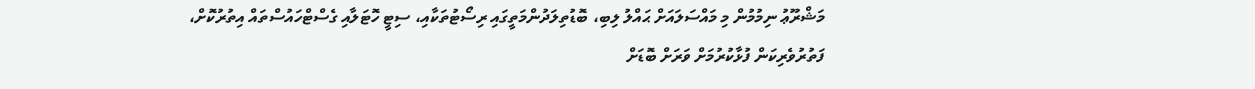މަޝްރޫޢު ނިމުމުން މި މައްސަލައަށް ޙައްލު ލިބި، ބޮޑުތިލަދުންމަތީގައި ރިސޯޓުތަކާއި، ސިޓީ ހޮޓަލާއި ގެސްޓްހައުސްތައް އިތުރުކޮށް، ފަތުރުވެރިކަން ފުޅާކުރުމަށް ވަރަށް ބޮޑަށް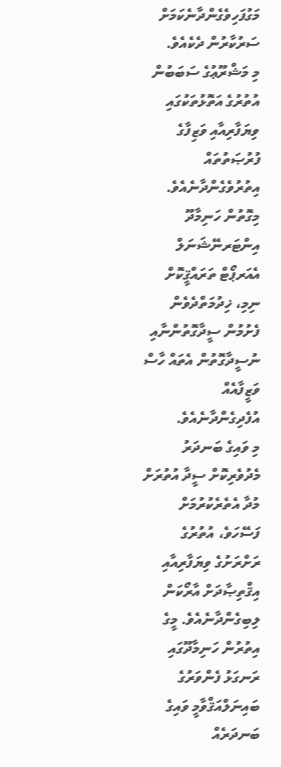މަގުފަހިވެގެންދާނެކަމަށް ސަރުކާރުން ދެކެއެވެ.
މި މަޝްރޫޢުގެ ސަބަބުން އުތުރުގެ އަތޮޅުތަކުގައި ވިޔަފާރިއާއި ވަޒިފާގެ ފުރުޞަތުތައް އިތުރުވެގެންދާނެއެވެ. މިގޮތުން ހަނިމާދޫ އިންޓަރނޭޝަނަލް އެއަރޕޯޓް ތަރައްޤީކޮށް ނިމި، ޚިދުމަތްދެވެން ފެށުމުން ސީދާގޮތުންނާއި ނުސީދާގޮތުން އެތައް ހާސް ވަޒީފާއެއް އުފެދިގެންދާނެއެވެ.
މި ވައިގެ ބަނދަރު މެދުވެރިކޮށް ސީދާ އުތުރަށް މުދާ އެތެރެކުރުމަށް ފަސޭހަވެ، އުތުރުގެ ރަށްރަށުގެ ވިޔަފާރިއާއި އިޤްތިޞާދަށް އާރޯކަން ލިބިގެންދާނެއެވެ. މީގެ އިތުރުން ހަނިމާދޫގައި ރަނގަޅު ފެންވަރުގެ ބައިނަލްއަޤްވާމީ ވައިގެ ބަނދަރެއް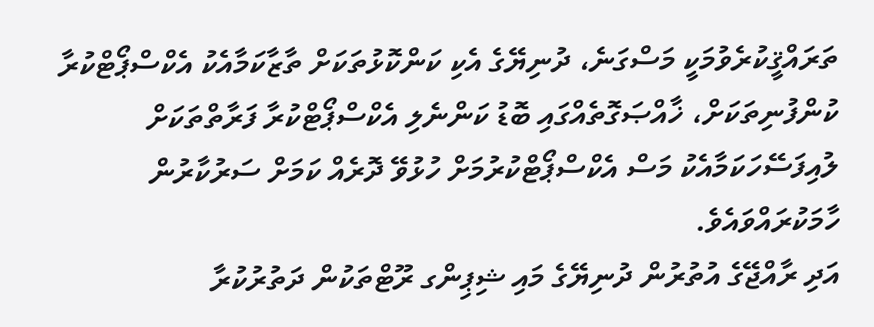ތަރައްޤީކުރެވުމަކީ މަސްގަނެ، ދުނިޔޭގެ އެކި ކަންކޮޅުތަކަށް ތާޒާކަމާއެކު އެކްސްޕޯޓްކުރާ ކުންފުނިތަކަށް، ޚާއްޞަގޮތެއްގައި ބޮޑު ކަންނެލި އެކްސްޕޯޓްކުރާ ފަރާތްތަކަށް ލުއިފަސޭހަކަމާއެކު މަސް އެކްސްޕޯޓްކުރުމަށް ހުޅުވޭ ދޮރެއް ކަމަށް ސަރުކާރުން ހާމަކުރައްވައެވެ.
އަދި ރާއްޖޭގެ އުތުރުން ދުނިޔޭގެ މައި ޝިޕިންގ ރޫޓްތަކުން ދަތުރުކުރާ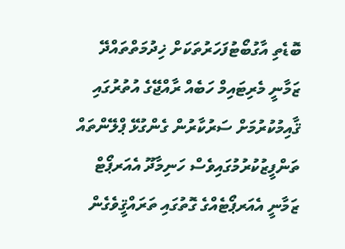ބޮޑެތި އާގުބޯޓުފަހަރުތަކަށް ޚިދުމަތްތައްދޭ ޒަމާނީ މެރިޓައިމް ހަބެއް ރާއްޖޭގެ އުތުރުގައި ޤާއިމުކުރުމަށް ސަރުކާރުން ގެންގުޅޭ ޕްލޭންތައް ތަންފީޒުކުރުމުގައިވެސް ހަނިމާދޫ އެއަރޕޯޓް ޒަމާނީ އެއަރޕޯޓެއްގެ ގޮތުގައި ތަރައްޤީވެގެން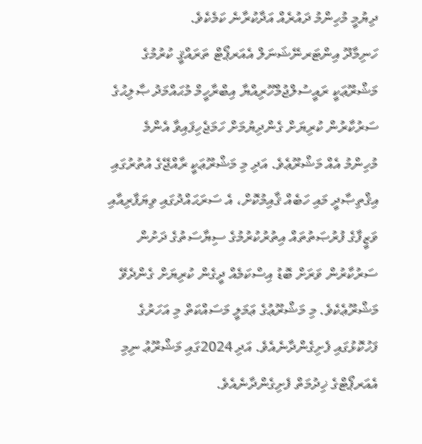ދިޔުމީ މުހިންމު ދައުރެއް އަދާކުރާނެ ކަމެކެވެ.
ހަނިމާދޫ އިންޓަރނޭޝަނަލް އެއަރޕޯޓް ތަރައްޤީ ކުރުމުގެ މަޝްރޫޢަކީ ރައީސުލްޖުމްހޫރިއްޔާ އިބްރާހީމް މުޙައްމަދު ޞާލިޙުގެ ސަރުކާރުން ކުރިޔަށް ގެންދިޔުމަށް ހަމަޖެހިފައިވާ އެންމެ މުހިންމު އެއް މަޝްރޫޢެވެ. އަދި މި މަޝްރޫޢަކީ ރާއްޖޭގެ އުތުރުގައި އިޤްތިޞާދީ މައި ހަބެއް ޤާއިމުކޮށް، އެ ސަރަޙައްދުގައި ވިޔަފާރިއާއި ވަޒީފާގެ ފުރުޞަތުތައް އިތުރުކުރުމުގެ ސިޔާސަތުގެ ދަށުން ސަރުކާރުން ވަރަށް ބޮޑު އިސްކަމެއް ދީގެން ކުރިޔަށް ގެންދެވޭ މަޝްރޫޢެކެވެ. މި މަޝްރޫޢުގެ ޢަމަލީ މަސައްކަތް މި އަހަރުގެ ފަހުކޮޅުގައި ފެށިގެންދާނެއެވެ. އަދި 2024ގައި މަޝްރޫޢު ނިމި އެއަރޕޯޓްގެ ޚިދުމަތް ފެށިގެންދާނެއެވެ.